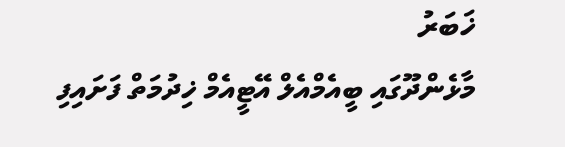ޚަބަރު
މާޅެންދޫގައި ބީއެމްއެލް އޭޓީއެމް ޚިދުމަތް ފަށައިފި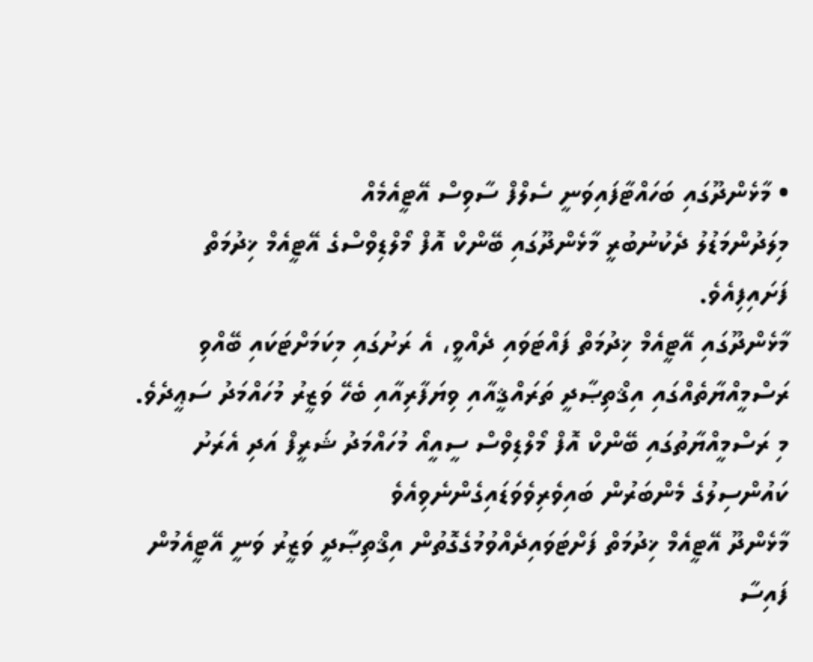• މާޅެންދޫގައި ބަހައްޓާފައިވަނީ ސެލްފް ސާވިސް އޭޓީއެމެއް
މިލަދުންމަޑުލު ދެކުނުބުރީ މާޅެންދޫގައި ބޭންކް އޮފް މޯލްޑިވްސްގެ އޭޓީއެމް ޚިދުމަތް ފަށައިފިއެވެ.
މާޅެންދޫގައި އޭޓީއެމް ޚިދުމަތް ފައްޓަވައި ދެއްވީ، އެ ރަށުގައި މިކަމަށްޓަކައި ބޭއްވި ރަސްމީއްޔާތެއްގައި އިޤްތިޞާދީ ތަރައްޤީއާއި ވިޔަފާރިއާއި ބެހޭ ވަޒީރު މުހައްމަދު ސަޢީދެވެ.
މި ރަސްމީއްޔާތުގައި ބޭންކް އޮފް މޯލްޑިވްސް ސީއީއޯ މުހައްމަދު ޝަރީފް އަދި އެރަށު ކައުންސިލުގެ މެންބަރުން ބައިވެރިވެވަޑައިގެންނެވިއެވެ
މާޅެންދޫ އޭޓީއެމް ޚިދުމަތް ފަށްޓަވައިދެއްވުމުގެގޮތުން އިޤްތިޞާދީ ވަޒީރު ވަނީ އޭޓީއެމުން ފައިސާ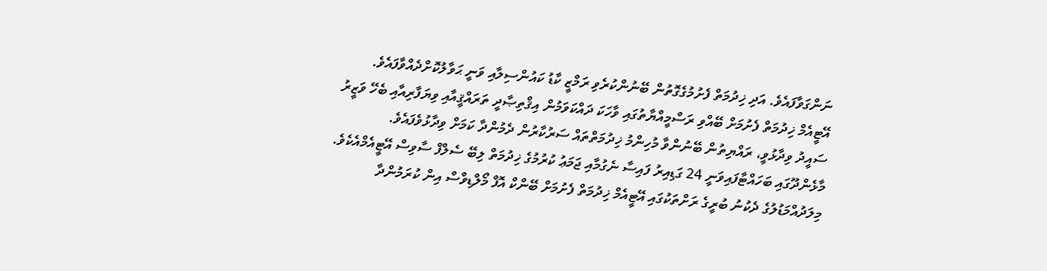ނަންގަވާފައެވެ. އަދި ޚިދުމަތް ފެށުމުގެގޮތުން ބޭނުންކުރެވި ރަމްޒީ ކާޑު ކައުންސިލާއި ވަނީ ޙަވާލުކޮށްދެއްވާފައެވެ.
އޭޓީއެމް ޚިދުމަތް ފެށުމަށް ބޭއްވި ރަސްމީއްޔާތުގައި ވާހަކަ ދައްކަވަމުން އިޤްތިޞާދީ ތަރައްޤީއާއި ވިޔަފާރިއާއި ބެހޭ ވަޒީރު ސައީދު ވިދާޅުވީ، ރައްޔިތުން ބޭނުންވާ މުހިންމު ޚިދުމަތްތައް ސަރުކާރުން ދެމުންދާ ކަމަށް ވިދާޅުވެފައެވެ.
މާޅެންދޫގައި ބަހައްޓާފައިވަނީ 24 ގަޑިއިރު ފައިސާ ނެގުމާއި ޖަމަޢު ކުރުމުގެ ޚިދުމަތް ލިބޭ ސެލްފް ސާވިސް އޭޓީއެމްއެކެވެ.
މިލަދުއްމަޑުލުގެ ދެކުނު ބުރީގެ ރަށްތަކުގައި އޭޓީއެމް ޚިދުމަތް ފެށުމަށް ބޭންކް އޮފް މޯލްޑިވްސް އިން ކުރަމުންދާ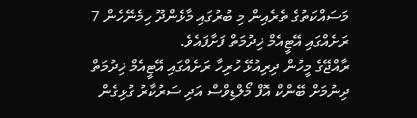މަސައްކަތުގެ ތެރެއިން މި ބުރުގައި މާޅެންދޫ ހިމެނޭހެން 7 ރަށެއްގައި އޭޓީއެމް ޚިދުމަތް ފަށާފައެވެ.
ރާއްޖޭގެ މީހުން ދިރިއުޅޭ ހުރިހާ ރަށެއްގައި އޭޓީއެމް ޚިދުމަތް ދިނުމަށް ބޭންކް އޮފް މޯލްޑިވްސް އަދި ސަރުކާރު ގުޅިގެން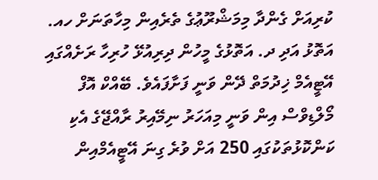ކުރިއަށް ގެންދާ މިމަޝްރޫޢުގެ ތެރެއިން މިހާތަނަށް ހއ. އަތޮޅު އަދި ދ. އަތޮޅުގެ މީހުން ދިރިއުޅޭ ހުރިހާ ރަށެއްގައި އޭޓީއެމް ޚިދުމަތް ދޭން ވަނީ ފަށާފައެވެ. ބޭއްކް އޮފް މޯލްޑިވްސް އިން ވަނީ މިއަހަރު ނިމޭއިރު ރާއްޖޭގެ އެކި ކަންކޮޅުތަކުގައި 250 އަށް ވުރެ ގިނަ އޭޓީއެމްއިން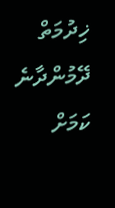ޚިދުމަތް ދޭމުންދާނެ ކަމަށް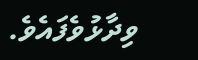ވިދާޅުވެފައެވެ.